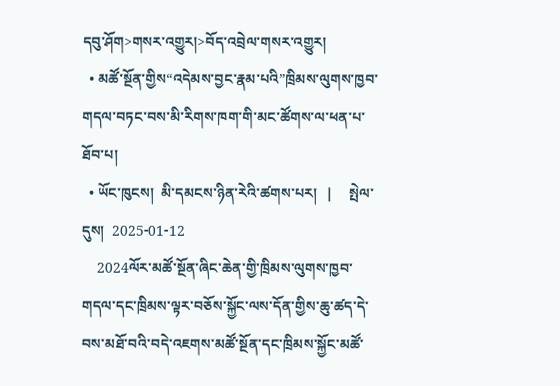དབུ་ཤོག>གསར་འགྱུར།>བོད་འབྲེལ་གསར་འགྱུར།
  • མཚོ་སྔོན་གྱིས“འདེམས་བྱང་རྣམ་པའི”ཁྲིམས་ལུགས་ཁྱབ་གདལ་བཏང་བས་མི་རིགས་ཁག་གི་མང་ཚོགས་ལ་ཕན་པ་ཐོབ་པ།
  • ཡོང་ཁུངས།  མི་དམངས་ཉིན་རེའི་ཚགས་པར།   |     སྤེལ་དུས།  2025-01-12
    2024ལོར་མཚོ་སྔོན་ཞིང་ཆེན་གྱི་ཁྲིམས་ལུགས་ཁྱབ་གདལ་དང་ཁྲིམས་ལྟར་བཅོས་སྐྱོང་ལས་དོན་གྱིས་ཆུ་ཚད་དེ་བས་མཐོ་བའི་བདེ་འཇགས་མཚོ་སྔོན་དང་ཁྲིམས་སྐྱོང་མཚོ་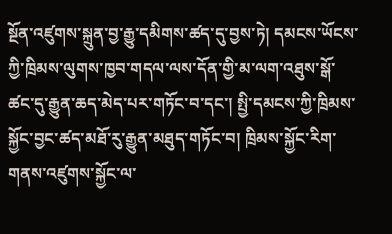སྔོན་འཛུགས་སྐྲུན་བྱ་རྒྱུ་དམིགས་ཚད་དུ་བྱས་ཏེ། དམངས་ཡོངས་ཀྱི་ཁྲིམས་ལུགས་ཁྱབ་གདལ་ལས་དོན་གྱི་མ་ལག་འཐུས་སྒོ་ཚང་དུ་རྒྱུན་ཆད་མེད་པར་གཏོང་བ་དང་། སྤྱི་དམངས་ཀྱི་ཁྲིམས་སྐྱོང་བྱང་ཚད་མཐོ་རུ་རྒྱུན་མཐུད་གཏོང་བ། ཁྲིམས་སྐྱོང་རིག་གནས་འཛུགས་སྐྱོང་ལ་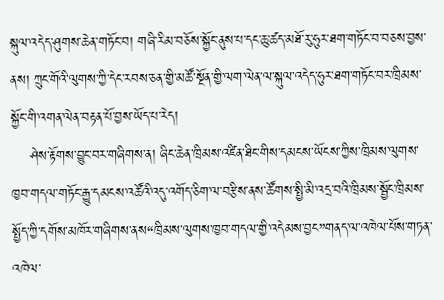སྐུལ་འདེད་ཤུགས་ཆེན་གཏོང་བ། གཞི་རིམ་བཅོས་སྐྱོང་ནུས་པ་དང་ཆུ་ཚད་མཐོ་རུ་ཧུར་ཐག་གཏོང་བ་བཅས་བྱས་ནས། ཀྲུང་གོའི་ལུགས་ཀྱི་དེང་རབས་ཅན་གྱི་མཚོ་སྔོན་གྱི་ལག་ལེན་ལ་སྐུལ་འདེད་ཧུར་ཐག་གཏོང་བར་ཁྲིམས་སྐྱོང་གི་འགན་ལེན་བརྟན་པོ་བྱས་ཡོད་པ་རེད།
    ཤེས་རྟོགས་བྱུང་བར་གཞིགས་ན། ཞིང་ཆེན་ཁྲིམས་འཛིན་ཐིང་གིས་དམངས་ཡོངས་ཀྱིས་ཁྲིམས་ལུགས་ཁྱབ་གདལ་གཏོང་རྒྱུ་དམངས་འཚོའི་འདུ་འགོད་ཅིག་ལ་བརྩིས་ནས་ཚོགས་སྤྱི་མི་འདྲ་བའི་ཁྲིམས་སྦྱོང་ཁྲིམས་སྤྱོད་ཀྱི་དགོས་མཁོར་གཞིགས་ནས“ཁྲིམས་ལུགས་ཁྱབ་གདལ་གྱི་འདེམས་བྱང”གནད་ལ་འཁེལ་པོས་གཏན་འཁེལ་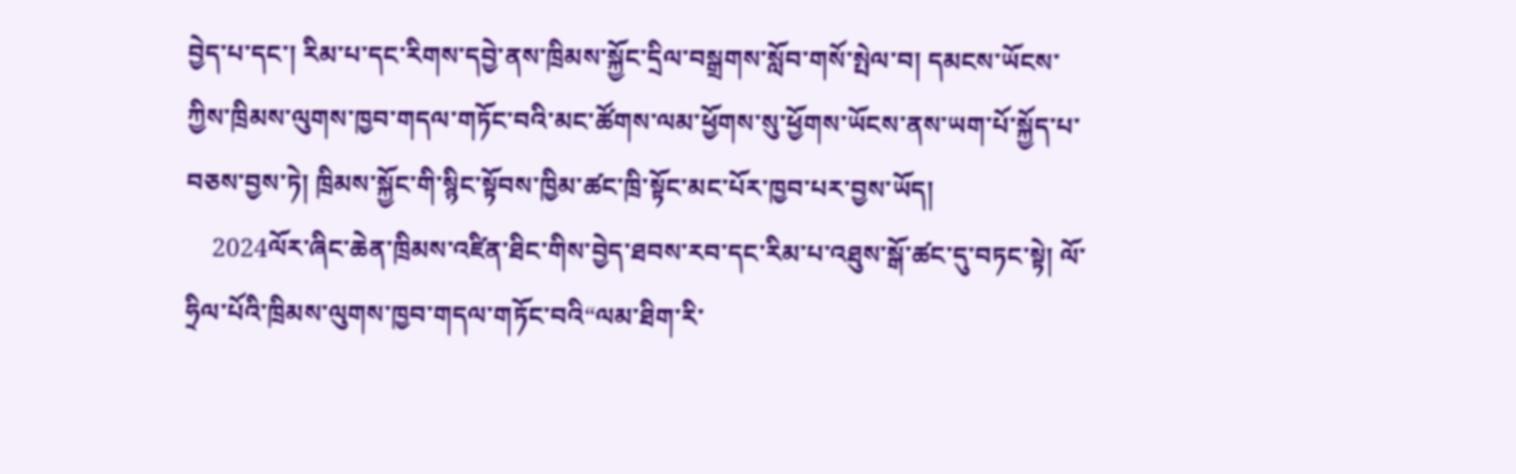བྱེད་པ་དང་། རིམ་པ་དང་རིགས་དབྱེ་ནས་ཁྲིམས་སྐྱོང་དྲིལ་བསྒྲགས་སློབ་གསོ་སྤེལ་བ། དམངས་ཡོངས་ཀྱིས་ཁྲིམས་ལུགས་ཁྱབ་གདལ་གཏོང་བའི་མང་ཚོགས་ལམ་ཕྱོགས་སུ་ཕྱོགས་ཡོངས་ནས་ཡག་པོ་སྐྱོད་པ་བཅས་བྱས་ཏེ། ཁྲིམས་སྐྱོང་གི་སྙིང་སྟོབས་ཁྱིམ་ཚང་ཁྲི་སྟོང་མང་པོར་ཁྱབ་པར་བྱས་ཡོད།
    2024ལོར་ཞིང་ཆེན་ཁྲིམས་འཛིན་ཐིང་གིས་བྱེད་ཐབས་རབ་དང་རིམ་པ་འཐུས་སྒོ་ཚང་དུ་བཏང་སྟེ། ལོ་ཧྲིལ་པོའི་ཁྲིམས་ལུགས་ཁྱབ་གདལ་གཏོང་བའི“ལམ་ཐིག་རི་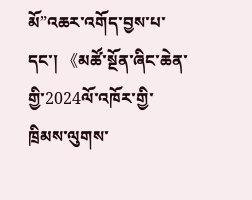མོ”འཆར་འགོད་བྱས་པ་དང་། 《མཚོ་སྔོན་ཞིང་ཆེན་གྱི་2024ལོ་འཁོར་གྱི་ཁྲིམས་ལུགས་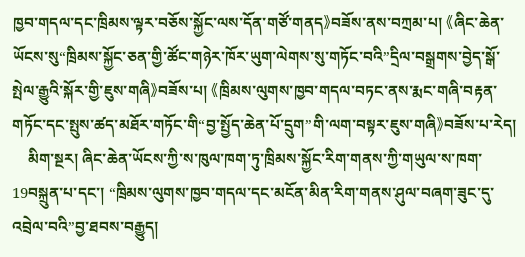ཁྱབ་གདལ་དང་ཁྲིམས་ལྟར་བཅོས་སྐྱོང་ལས་དོན་གཙོ་གནད》བཟོས་ནས་བཀྲམ་པ། 《ཞིང་ཆེན་ཡོངས་སུ“ཁྲིམས་སྐྱོང་ཅན་གྱི་ཚོང་གཉེར་ཁོར་ཡུག་ལེགས་སུ་གཏོང་བའི”དྲིལ་བསྒྲགས་བྱེད་སྒོ་སྤེལ་རྒྱུའི་སྐོར་གྱི་ཇུས་གཞི》བཟོས་པ། 《ཁྲིམས་ལུགས་ཁྱབ་གདལ་བཏང་ནས་རྨང་གཞི་བརྟན་གཏོང་དང་སྤུས་ཚད་མཐོར་གཏོང་གི“བྱ་སྤྱོད་ཆེན་པོ་དྲུག”གི་ལག་བསྟར་ཇུས་གཞི》བཟོས་པ་རེད།
    མིག་སྔར། ཞིང་ཆེན་ཡོངས་ཀྱི་ས་ཁུལ་ཁག་ཏུ་ཁྲིམས་སྐྱོང་རིག་གནས་ཀྱི་གཡུལ་ས་ཁག་19བསྐྲུན་པ་དང་། “ཁྲིམས་ལུགས་ཁྱབ་གདལ་དང་མངོན་མིན་རིག་གནས་ཤུལ་བཞག་ཟུང་དུ་འབྲེལ་བའི”བྱ་ཐབས་བརྒྱུད།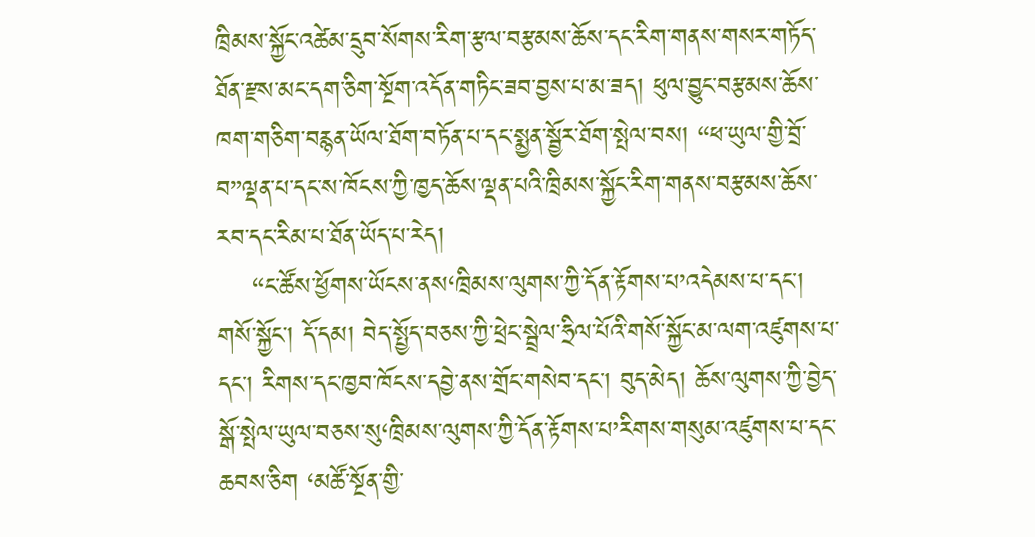ཁྲིམས་སྐྱོང་འཚེམ་དྲུབ་སོགས་རིག་རྩལ་བརྩམས་ཆོས་དང་རིག་གནས་གསར་གཏོད་ཐོན་རྫས་མང་དག་ཅིག་སྔོག་འདོན་གཏིང་ཟབ་བྱས་པ་མ་ཟད། ཕུལ་བྱུང་བརྩམས་ཆོས་ཁག་གཅིག་བརྙན་ཡོལ་ཐོག་བཏོན་པ་དང་སྨྱན་སྦྱོར་ཐོག་སྤེལ་བས། “ཕ་ཡུལ་གྱི་བྲོ་བ”ལྡན་པ་དང་ས་ཁོངས་ཀྱི་ཁྱད་ཆོས་ལྡན་པའི་ཁྲིམས་སྐྱོང་རིག་གནས་བརྩམས་ཆོས་རབ་དང་རིམ་པ་ཐོན་ཡོད་པ་རེད།
    “ང་ཚོས་ཕྱོགས་ཡོངས་ནས‘ཁྲིམས་ལུགས་ཀྱི་དོན་རྟོགས་པ’འདེམས་པ་དང་། གསོ་སྐྱོང་། དོ་དམ། བེད་སྤྱོད་བཅས་ཀྱི་ཕྲེང་སྦྲེལ་ཧྲིལ་པོའི་གསོ་སྐྱོང་མ་ལག་འཛུགས་པ་དང་། རིགས་དང་ཁྱབ་ཁོངས་དབྱེ་ནས་གྲོང་གསེབ་དང་། བུད་མེད། ཆོས་ལུགས་ཀྱི་བྱེད་སྒོ་སྤེལ་ཡུལ་བཅས་སུ‘ཁྲིམས་ལུགས་ཀྱི་དོན་རྟོགས་པ’རིགས་གསུམ་འཛུགས་པ་དང་ཆབས་ཅིག ‘མཚོ་སྔོན་གྱི་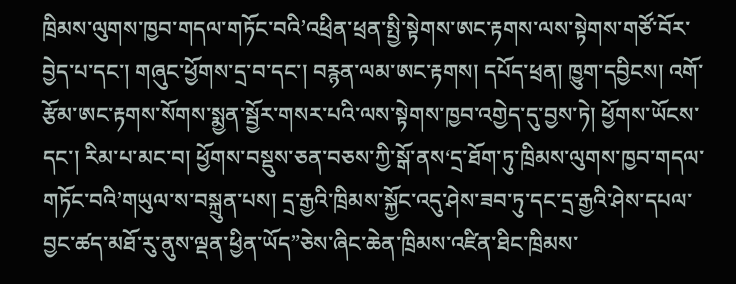ཁྲིམས་ལུགས་ཁྱབ་གདལ་གཏོང་བའི’འཕྲིན་ཕྲན་སྤྱི་སྟེགས་ཨང་རྟགས་ལས་སྟེགས་གཙོ་བོར་བྱེད་པ་དང་། གཞུང་ཕྱོགས་དྲ་བ་དང་། བརྙན་ལམ་ཨང་རྟགས། དཔོད་ཕྲན། ཁྱུག་དབྱིངས། འགོ་རྩོམ་ཨང་རྟགས་སོགས་སྨྱན་སྦྱོར་གསར་པའི་ལས་སྟེགས་ཁྱབ་འགྱེད་དུ་བྱས་ཏེ། ཕྱོགས་ཡོངས་དང་། རིམ་པ་མང་བ། ཕྱོགས་བསྡུས་ཅན་བཅས་ཀྱི་སྒོ་ནས‘དྲ་ཐོག་ཏུ་ཁྲིམས་ལུགས་ཁྱབ་གདལ་གཏོང་བའི’གཡུལ་ས་བསྐྲུན་པས། དྲ་རྒྱའི་ཁྲིམས་སྐྱོང་འདུ་ཤེས་ཟབ་ཏུ་དང་དྲ་རྒྱའི་ཤེས་དཔལ་བྱང་ཚད་མཐོ་རུ་ནུས་ལྡན་ཕྱིན་ཡོད”ཅེས་ཞིང་ཆེན་ཁྲིམས་འཛིན་ཐིང་ཁྲིམས་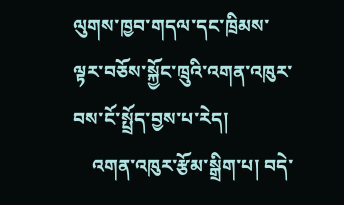ལུགས་ཁྱབ་གདལ་དང་ཁྲིམས་ལྟར་བཅོས་སྐྱོང་ཁྲུའི་འགན་འཁུར་བས་ངོ་སྤྲོད་བྱས་པ་རེད།
    འགན་འཁུར་རྩོམ་སྒྲིག་པ། བདེ་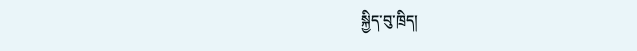སྐྱིད་བུ་ཁྲིད།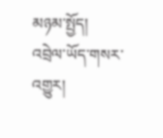མཉམ་སྤྱོད།
འབྲེལ་ཡོད་གསར་འགྱུར།